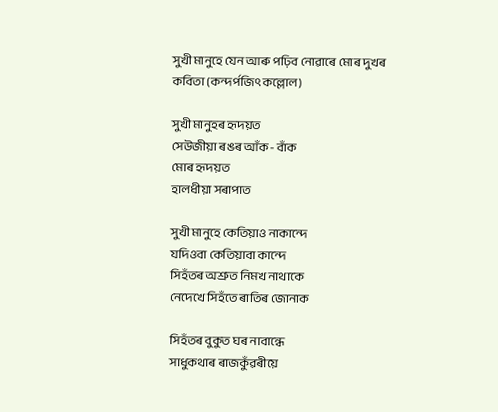সুখী মানুহে যেন আৰু পঢ়িব নোৱাৰে মোৰ দুখৰ কবিতা (কন্দৰ্পজিৎ কল্লোল)

সুখী মানুহৰ হৃদয়ত
সেউজীয়া ৰঙৰ আঁক- বাঁক
মোৰ হৃদয়ত
হালধীয়া সৰাপাত

সুখী মানুহে কেতিয়াও নাকান্দে
যদিওবা কেতিয়াবা কান্দে
সিহঁতৰ অশ্ৰুত নিমখ নাথাকে
নেদেখে সিহঁতে ৰাতিৰ জোনাক

সিহঁতৰ বুকুত ঘৰ নাবান্ধে
সাধুকথাৰ ৰাজকুঁৱৰীয়ে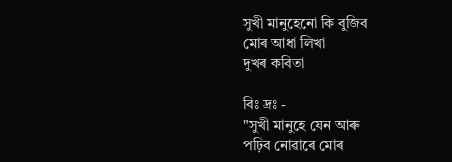সুখী মানুহেনো কি বুজিব
মোৰ আধা লিখা
দুখৰ কবিতা

বিঃ দ্ৰঃ -
"সুখী মানুহে যেন আৰু
পঢ়িব নোৱাৰে মোৰ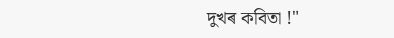দুখৰ কবিতা !"